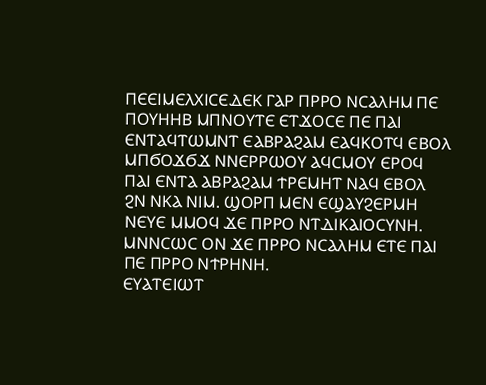ⲠⲈⲈⲒⲘⲈⲖⲬⲒⲤⲈⲆⲈⲔ ⲄⲀⲢ ⲠⲢⲢⲞ ⲚⲤⲀⲖⲎⲘ ⲠⲈ ⲠⲞⲨⲎⲎⲂ ⲘⲠⲚⲞⲨⲦⲈ ⲈⲦϪⲞⲤⲈ ⲠⲈ ⲠⲀⲒ ⲈⲚⲦⲀϤⲦⲰⲘⲚⲦ ⲈⲀⲂⲢⲀϨⲀⲘ ⲈⲀϤⲔⲞⲦϤ ⲈⲂⲞⲖ ⲘⲠϬⲞϪϬϪ ⲚⲚⲈⲢⲢⲰⲞⲨ ⲀϤⲤⲘⲞⲨ ⲈⲢⲞϤ
ⲠⲀⲒ ⲈⲚⲦⲀ ⲀⲂⲢⲀϨⲀⲘ ϮⲢⲈⲘⲎⲦ ⲚⲀϤ ⲈⲂⲞⲖ ϨⲚ ⲚⲔⲀ ⲚⲒⲘ. ϢⲞⲢⲠ ⲘⲈⲚ ⲈϢⲀⲨϨⲈⲢⲘⲎ ⲚⲈⲨⲈ ⲘⲘⲞϤ ϪⲈ ⲠⲢⲢⲞ ⲚⲦⲆⲒⲔⲀⲒⲞⲤⲨⲚⲎ. ⲘⲚⲚⲤⲰⲤ ⲞⲚ ϪⲈ ⲠⲢⲢⲞ ⲚⲤⲀⲖⲎⲘ ⲈⲦⲈ ⲠⲀⲒ ⲠⲈ ⲠⲢⲢⲞ ⲚϮⲢⲎⲚⲎ.
ⲈⲨⲀⲦⲈⲒⲰⲦ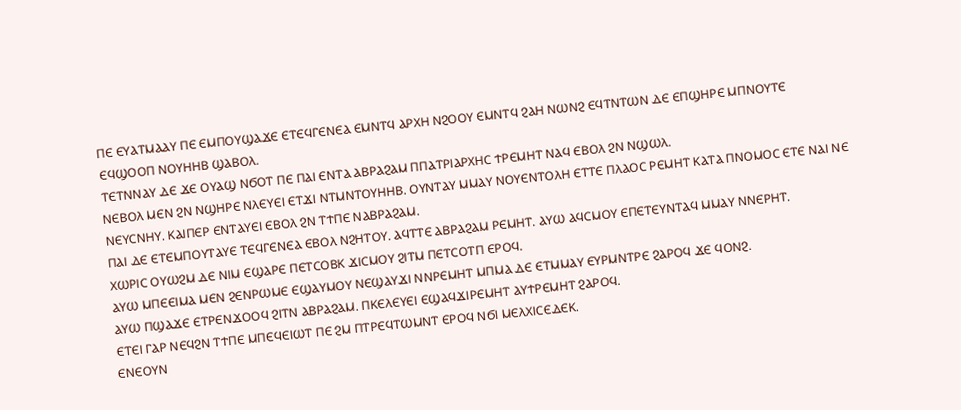ⲠⲈ ⲈⲨⲀⲦⲘⲀⲀⲨ ⲠⲈ ⲈⲘⲠⲞⲨϢⲀϪⲈ ⲈⲦⲈϤⲄⲈⲚⲈⲀ ⲈⲘⲚⲦϤ ⲀⲢⲬⲎ ⲚϨⲞⲞⲨ ⲈⲘⲚⲦϤ ϨⲀⲎ ⲚⲰⲚϨ ⲈϤⲦⲚⲦⲰⲚ ⲆⲈ ⲈⲠϢⲎⲢⲈ ⲘⲠⲚⲞⲨⲦⲈ ⲈϤϢⲞⲞⲠ ⲚⲞⲨⲎⲎⲂ ϢⲀⲂⲞⲖ.
ⲦⲈⲦⲚⲚⲀⲨ ⲆⲈ ϪⲈ ⲞⲨⲀϢ ⲚϬⲞⲦ ⲠⲈ ⲠⲀⲒ ⲈⲚⲦⲀ ⲀⲂⲢⲀϨⲀⲘ ⲠⲠⲀⲦⲢⲒⲀⲢⲬⲎⲤ ϮⲢⲈⲘⲎⲦ ⲚⲀϤ ⲈⲂⲞⲖ ϨⲚ ⲚϢⲰⲖ.
ⲚⲈⲂⲞⲖ ⲘⲈⲚ ϨⲚ ⲚϢⲎⲢⲈ ⲚⲖⲈⲨⲈⲒ ⲈⲦϪⲒ ⲚⲦⲘⲚⲦⲞⲨⲎⲎⲂ. ⲞⲨⲚⲦⲀⲨ ⲘⲘⲀⲨ ⲚⲞⲨⲈⲚⲦⲞⲖⲎ ⲈⲦⲦⲈ ⲠⲖⲀⲞⲤ ⲢⲈⲘⲎⲦ ⲔⲀⲦⲀ ⲠⲚⲞⲘⲞⲤ ⲈⲦⲈ ⲚⲀⲒ ⲚⲈ ⲚⲈⲨⲤⲚⲎⲨ. ⲔⲀⲒⲠⲈⲢ ⲈⲚⲦⲀⲨⲈⲒ ⲈⲂⲞⲖ ϨⲚ ⲦϮⲠⲈ ⲚⲀⲂⲢⲀϨⲀⲘ.
ⲠⲀⲒ ⲆⲈ ⲈⲦⲈⲘⲠⲞⲨⲦⲀⲨⲈ ⲦⲈϤⲄⲈⲚⲈⲀ ⲈⲂⲞⲖ ⲚϨⲎⲦⲞⲨ. ⲀϤⲦⲦⲈ ⲀⲂⲢⲀϨⲀⲘ ⲢⲈⲘⲎⲦ. ⲀⲨⲰ ⲀϤⲤⲘⲞⲨ ⲈⲠⲈⲦⲈⲨⲚⲦⲀϤ ⲘⲘⲀⲨ ⲚⲚⲈⲢⲎⲦ.
ⲬⲰⲢⲒⲤ ⲞⲨⲰϨⲘ ⲆⲈ ⲚⲒⲘ ⲈϢⲀⲢⲈ ⲠⲈⲦⲤⲞⲂⲔ ϪⲒⲤⲘⲞⲨ ϨⲒⲦⲘ ⲠⲈⲦⲤⲞⲦⲠ ⲈⲢⲞϤ.
ⲀⲨⲰ ⲘⲠⲈⲈⲒⲘⲀ ⲘⲈⲚ ϨⲈⲚⲢⲰⲘⲈ ⲈϢⲀⲨⲘⲞⲨ ⲚⲈϢⲀⲨϪⲒ ⲚⲚⲢⲈⲘⲎⲦ ⲘⲠⲘⲀ ⲆⲈ ⲈⲦⲘⲘⲀⲨ ⲈⲨⲢⲘⲚⲦⲢⲈ ϨⲀⲢⲞϤ ϪⲈ ϤⲞⲚϨ.
ⲀⲨⲰ ⲠϢⲀϪⲈ ⲈⲦⲢⲈⲚϪⲞⲞϤ ϨⲒⲦⲚ ⲀⲂⲢⲀϨⲀⲘ. ⲠⲔⲈⲖⲈⲨⲈⲒ ⲈϢⲀϤϪⲒⲢⲈⲘⲎⲦ ⲀⲨϮⲢⲈⲘⲎⲦ ϨⲀⲢⲞϤ.
ⲈⲦⲈⲒ ⲄⲀⲢ ⲚⲈϤϨⲚ ⲦϮⲠⲈ ⲘⲠⲈϤⲈⲒⲰⲦ ⲠⲈ ϨⲘ ⲠⲦⲢⲈϤⲦⲰⲘⲚⲦ ⲈⲢⲞϤ ⲚϬⲒ ⲘⲈⲖⲬⲒⲤⲈⲆⲈⲔ.
ⲈⲚⲈⲞⲨⲚ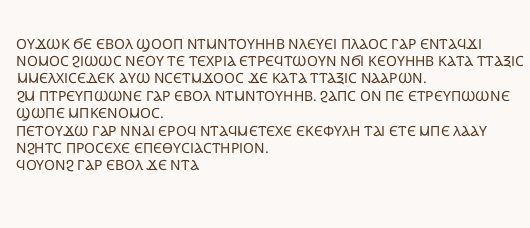ⲞⲨϪⲰⲔ ϬⲈ ⲈⲂⲞⲖ ϢⲞⲞⲠ ⲚⲦⲘⲚⲦⲞⲨⲎⲎⲂ ⲚⲖⲈⲨⲈⲒ ⲠⲖⲀⲞⲤ ⲄⲀⲢ ⲈⲚⲦⲀϤϪⲒ ⲚⲞⲘⲞⲤ ϨⲒⲰⲰⲤ ⲚⲈⲞⲨ ⲦⲈ ⲦⲈⲬⲢⲒⲀ ⲈⲦⲢⲈϤⲦⲰⲞⲨⲚ ⲚϬⲒ ⲔⲈⲞⲨⲎⲎⲂ ⲔⲀⲦⲀ ⲦⲦⲀⲜⲒⲤ ⲘⲘⲈⲖⲬⲒⲤⲈⲆⲈⲔ ⲀⲨⲰ ⲚⲤⲈⲦⲘϪⲞⲞⲤ ϪⲈ ⲔⲀⲦⲀ ⲦⲦⲀⲜⲒⲤ ⲚⲀⲀⲢⲰⲚ.
ϨⲘ ⲠⲦⲢⲈⲨⲠⲰⲰⲚⲈ ⲄⲀⲢ ⲈⲂⲞⲖ ⲚⲦⲘⲚⲦⲞⲨⲎⲎⲂ. ϨⲀⲠⲤ ⲞⲚ ⲠⲈ ⲈⲦⲢⲈⲨⲠⲰⲰⲚⲈ ϢⲰⲠⲈ ⲘⲠⲔⲈⲚⲞⲘⲞⲤ.
ⲠⲈⲦⲞⲨϪⲰ ⲄⲀⲢ ⲚⲚⲀⲒ ⲈⲢⲞϤ ⲚⲦⲀϤⲘⲈⲦⲈⲬⲈ ⲈⲔⲈⲪⲨⲖⲎ ⲦⲀⲒ ⲈⲦⲈ ⲘⲠⲈ ⲖⲀⲀⲨ ⲚϨⲎⲦⲤ ⲠⲢⲞⲤⲈⲬⲈ ⲈⲠⲈⲐⲨⲤⲒⲀⲤⲦⲎⲢⲒⲞⲚ.
ϤⲞⲨⲞⲚϨ ⲄⲀⲢ ⲈⲂⲞⲖ ϪⲈ ⲚⲦⲀ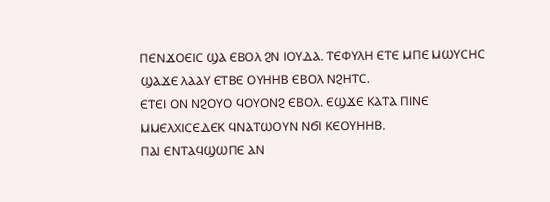ⲠⲈⲚϪⲞⲈⲒⲤ ϢⲀ ⲈⲂⲞⲖ ϨⲚ ⲒⲞⲨⲆⲀ. ⲦⲈⲪⲨⲖⲎ ⲈⲦⲈ ⲘⲠⲈ ⲘⲰⲨⲤⲎⲤ ϢⲀϪⲈ ⲖⲀⲀⲨ ⲈⲦⲂⲈ ⲞⲨⲎⲎⲂ ⲈⲂⲞⲖ ⲚϨⲎⲦⲤ.
ⲈⲦⲈⲒ ⲞⲚ ⲚϨⲞⲨⲞ ϤⲞⲨⲞⲚϨ ⲈⲂⲞⲖ. ⲈϢϪⲈ ⲔⲀⲦⲀ ⲠⲒⲚⲈ ⲘⲘⲈⲖⲬⲒⲤⲈⲆⲈⲔ ϤⲚⲀⲦⲰⲞⲨⲚ ⲚϬⲒ ⲔⲈⲞⲨⲎⲎⲂ.
ⲠⲀⲒ ⲈⲚⲦⲀϤϢⲰⲠⲈ ⲀⲚ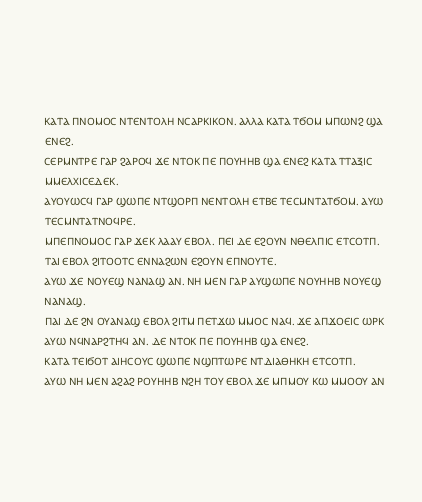ⲔⲀⲦⲀ ⲠⲚⲞⲘⲞⲤ ⲚⲦⲈⲚⲦⲞⲖⲎ ⲚⲤⲀⲢⲔⲒⲔⲞⲚ. ⲀⲖⲖⲀ ⲔⲀⲦⲀ ⲦϬⲞⲘ ⲘⲠⲰⲚϨ ϢⲀ ⲈⲚⲈϨ.
ⲤⲈⲢⲘⲚⲦⲢⲈ ⲄⲀⲢ ϨⲀⲢⲞϤ ϪⲈ ⲚⲦⲞⲔ ⲠⲈ ⲠⲞⲨⲎⲎⲂ ϢⲀ ⲈⲚⲈϨ ⲔⲀⲦⲀ ⲦⲦⲀⲜⲒⲤ ⲘⲘⲈⲖⲬⲒⲤⲈⲆⲈⲔ.
ⲀⲨⲞⲨⲰⲤϤ ⲄⲀⲢ ϢⲰⲠⲈ ⲚⲦϢⲞⲢⲠ ⲚⲈⲚⲦⲞⲖⲎ ⲈⲦⲂⲈ ⲦⲈⲤⲘⲚⲦⲀⲦϬⲞⲘ. ⲀⲨⲰ ⲦⲈⲤⲘⲚⲦⲀⲦⲚⲞϤⲢⲈ.
ⲘⲠⲈⲠⲚⲞⲘⲞⲤ ⲄⲀⲢ ϪⲈⲔ ⲖⲀⲀⲨ ⲈⲂⲞⲖ. ⲠⲈⲒ ⲆⲈ ⲈϨⲞⲨⲚ ⲚⲐⲈⲖⲠⲒⲤ ⲈⲦⲤⲞⲦⲠ. ⲦⲀⲒ ⲈⲂⲞⲖ ϨⲒⲦⲞⲞⲦⲤ ⲈⲚⲚⲀϨⲰⲚ ⲈϨⲞⲨⲚ ⲈⲠⲚⲞⲨⲦⲈ.
ⲀⲨⲰ ϪⲈ ⲚⲞⲨⲈϢ ⲚⲀⲚⲀϢ ⲀⲚ. ⲚⲎ ⲘⲈⲚ ⲄⲀⲢ ⲀⲨϢⲰⲠⲈ ⲚⲞⲨⲎⲎⲂ ⲚⲞⲨⲈϢ ⲚⲀⲚⲀϢ.
ⲠⲀⲒ ⲆⲈ ϨⲚ ⲞⲨⲀⲚⲀϢ ⲈⲂⲞⲖ ϨⲒⲦⲘ ⲠⲈⲦϪⲰ ⲘⲘⲞⲤ ⲚⲀϤ. ϪⲈ ⲀⲠϪⲞⲈⲒⲤ ⲰⲢⲔ ⲀⲨⲰ ⲚϤⲚⲀⲢϨⲦⲎϤ ⲀⲚ. ⲆⲈ ⲚⲦⲞⲔ ⲠⲈ ⲠⲞⲨⲎⲎⲂ ϢⲀ ⲈⲚⲈϨ.
ⲔⲀⲦⲀ ⲦⲈⲒϬⲞⲦ ⲀⲒⲎⲤⲞⲨⲤ ϢⲰⲠⲈ ⲚϢⲠⲦⲰⲢⲈ ⲚⲦⲆⲒⲀⲐⲎⲔⲎ ⲈⲦⲤⲞⲦⲠ.
ⲀⲨⲰ ⲚⲎ ⲘⲈⲚ ⲀϨⲀϨ ⲢⲞⲨⲎⲎⲂ ⲚϨⲎ ⲦⲞⲨ ⲈⲂⲞⲖ ϪⲈ ⲘⲠⲘⲞⲨ ⲔⲰ ⲘⲘⲞⲞⲨ ⲀⲚ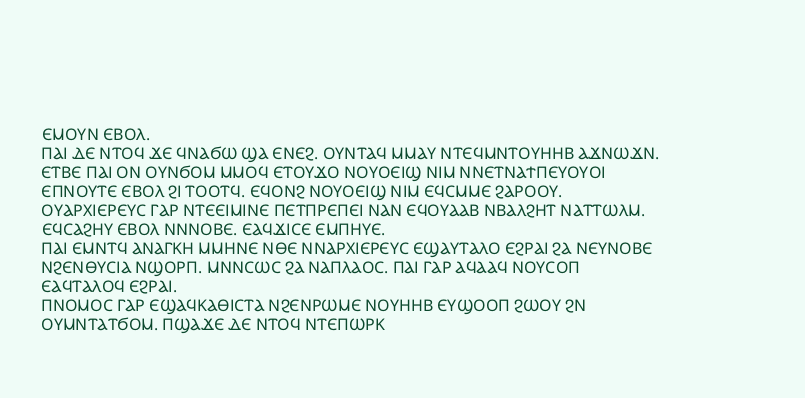ⲈⲘⲞⲨⲚ ⲈⲂⲞⲖ.
ⲠⲀⲒ ⲆⲈ ⲚⲦⲞϤ ϪⲈ ϤⲚⲀϬⲰ ϢⲀ ⲈⲚⲈϨ. ⲞⲨⲚⲦⲀϤ ⲘⲘⲀⲨ ⲚⲦⲈϤⲘⲚⲦⲞⲨⲎⲎⲂ ⲀϪⲚⲰϪⲚ.
ⲈⲦⲂⲈ ⲠⲀⲒ ⲞⲚ ⲞⲨⲚϬⲞⲘ ⲘⲘⲞϤ ⲈⲦⲞⲨϪⲞ ⲚⲞⲨⲞⲈⲒϢ ⲚⲒⲘ ⲚⲚⲈⲦⲚⲀϮⲠⲈⲨⲞⲨⲞⲒ ⲈⲠⲚⲞⲨⲦⲈ ⲈⲂⲞⲖ ϨⲒ ⲦⲞⲞⲦϤ. ⲈϤⲞⲚϨ ⲚⲞⲨⲞⲈⲒϢ ⲚⲒⲘ ⲈϤⲤⲘⲘⲈ ϨⲀⲢⲞⲞⲨ.
ⲞⲨⲀⲢⲬⲒⲈⲢⲈⲨⲤ ⲄⲀⲢ ⲚⲦⲈⲈⲒⲘⲒⲚⲈ ⲠⲈⲦⲠⲢⲈⲠⲈⲒ ⲚⲀⲚ ⲈϤⲞⲨⲀⲀⲂ ⲚⲂⲀⲖϨⲎⲦ ⲚⲀⲦⲦⲰⲖⲘ. ⲈϤⲤⲀϨⲎⲨ ⲈⲂⲞⲖ ⲚⲚⲚⲞⲂⲈ. ⲈⲀϤϪⲒⲤⲈ ⲈⲘⲠⲎⲨⲈ.
ⲠⲀⲒ ⲈⲘⲚⲦϤ ⲀⲚⲀⲄⲔⲎ ⲘⲘⲎⲚⲈ ⲚⲐⲈ ⲚⲚⲀⲢⲬⲒⲈⲢⲈⲨⲤ ⲈϢⲀⲨⲦⲀⲖⲞ ⲈϨⲢⲀⲒ ϨⲀ ⲚⲈⲨⲚⲞⲂⲈ ⲚϨⲈⲚⲐⲨⲤⲒⲀ ⲚϢⲞⲢⲠ. ⲘⲚⲚⲤⲰⲤ ϨⲀ ⲚⲀⲠⲖⲀⲞⲤ. ⲠⲀⲒ ⲄⲀⲢ ⲀϤⲀⲀϤ ⲚⲞⲨⲤⲞⲠ ⲈⲀϤⲦⲀⲖⲞϤ ⲈϨⲢⲀⲒ.
ⲠⲚⲞⲘⲞⲤ ⲄⲀⲢ ⲈϢⲀϤⲔⲀⲐⲒⲤⲦⲀ ⲚϨⲈⲚⲢⲰⲘⲈ ⲚⲞⲨⲎⲎⲂ ⲈⲨϢⲞⲞⲠ ϨⲰⲞⲨ ϨⲚ ⲞⲨⲘⲚⲦⲀⲦϬⲞⲘ. ⲠϢⲀϪⲈ ⲆⲈ ⲚⲦⲞϤ ⲚⲦⲈⲠⲰⲢⲔ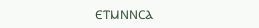ⲈⲦⲘⲚⲚⲤⲀ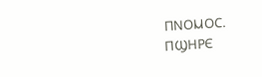ⲠⲚⲞⲘⲞⲤ. ⲠϢⲎⲢⲈ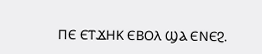ⲠⲈ ⲈⲦϪⲎⲔ ⲈⲂⲞⲖ ϢⲀ ⲈⲚⲈϨ.